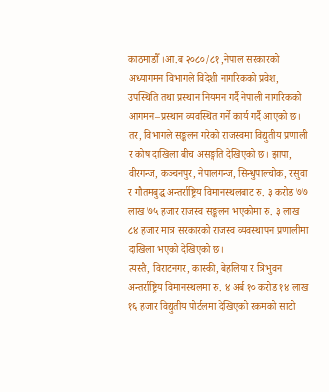काठमाडौँ ।आ.ब २०८०/८१ ,नेपाल सरकारको अध्यागमन विभागले विदेशी नागरिकको प्रवेश, उपस्थिति तथा प्रस्थान नियमन गर्दै नेपाली नागरिकको आगमन–प्रस्थान व्यवस्थित गर्ने कार्य गर्दै आएको छ। तर, विभागले सङ्कलन गरेको राजस्वमा विद्युतीय प्रणाली र कोष दाखिला बीच असङ्गति देखिएको छ। झापा, वीरगन्ज, कञ्चनपुर, नेपालगन्ज, सिन्धुपाल्चोक, रसुवा र गौतमबुद्ध अन्तर्राष्ट्रिय विमानस्थलबाट रु. ३ करोड ७७ लाख ७५ हजार राजस्व सङ्कलन भएकोमा रु. ३ लाख ८४ हजार मात्र सरकारको राजस्व व्यवस्थापन प्रणालीमा दाखिला भएको देखिएको छ।
त्यस्तै, विराटनगर, कास्की, बेहलिया र त्रिभुवन अन्तर्राष्ट्रिय विमानस्थलमा रु. ४ अर्ब १० करोड १४ लाख १६ हजार विद्युतीय पोर्टलमा देखिएको रकमको साटो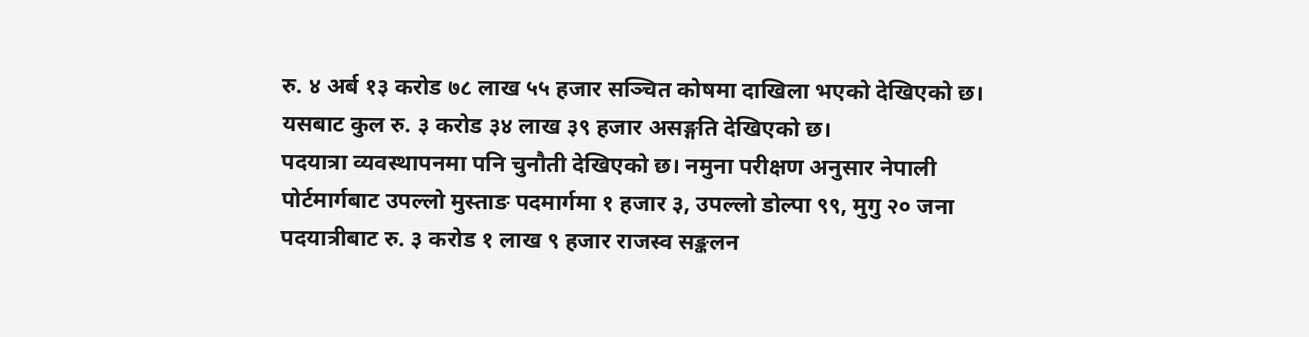रु. ४ अर्ब १३ करोड ७८ लाख ५५ हजार सञ्चित कोषमा दाखिला भएको देखिएको छ। यसबाट कुल रु. ३ करोड ३४ लाख ३९ हजार असङ्गति देखिएको छ।
पदयात्रा व्यवस्थापनमा पनि चुनौती देखिएको छ। नमुना परीक्षण अनुसार नेपाली पोर्टमार्गबाट उपल्लो मुस्ताङ पदमार्गमा १ हजार ३, उपल्लो डोल्पा ९९, मुगु २० जना पदयात्रीबाट रु. ३ करोड १ लाख ९ हजार राजस्व सङ्कलन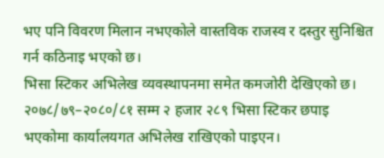भए पनि विवरण मिलान नभएकोले वास्तविक राजस्व र दस्तुर सुनिश्चित गर्न कठिनाइ भएको छ।
भिसा स्टिकर अभिलेख व्यवस्थापनमा समेत कमजोरी देखिएको छ। २०७८/७९–२०८०/८१ सम्म २ हजार २८९ भिसा स्टिकर छपाइ भएकोमा कार्यालयगत अभिलेख राखिएको पाइएन।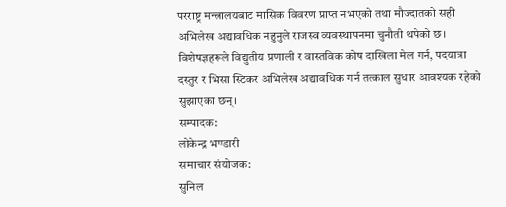परराष्ट्र मन्त्रालयबाट मासिक विवरण प्राप्त नभएको तथा मौज्दातको सही अभिलेख अद्यावधिक नहुनुले राजस्व व्यवस्थापनमा चुनौती थपेको छ।
विशेषज्ञहरूले विद्युतीय प्रणाली र वास्तविक कोष दाखिला मेल गर्न, पदयात्रा दस्तुर र भिसा स्टिकर अभिलेख अद्यावधिक गर्न तत्काल सुधार आवश्यक रहेको सुझाएका छन्।
सम्पादक:
लोकेन्द्र भण्डारी
समाचार संयोजक:
सुनिल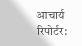आचार्य
रिपोर्टर: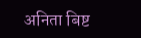अनिता बिष्ट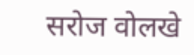सरोज वोलखे